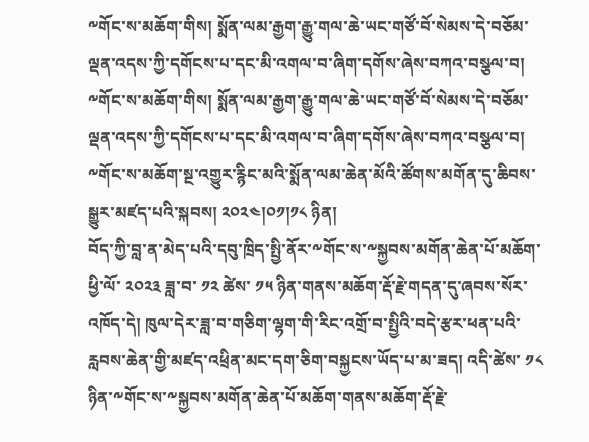༸གོང་ས་མཆོག་གིས། སྨོན་ལམ་རྒྱག་རྒྱུ་གལ་ཆེ་ཡང་གཙོ་བོ་སེམས་དེ་བཅོམ་ལྡན་འདས་ཀྱི་དགོངས་པ་དང་མི་འགལ་བ་ཞིག་དགོས་ཞེས་བཀའ་བསྩལ་བ།
༸གོང་ས་མཆོག་གིས། སྨོན་ལམ་རྒྱག་རྒྱུ་གལ་ཆེ་ཡང་གཙོ་བོ་སེམས་དེ་བཅོམ་ལྡན་འདས་ཀྱི་དགོངས་པ་དང་མི་འགལ་བ་ཞིག་དགོས་ཞེས་བཀའ་བསྩལ་བ། ༸གོང་ས་མཆོག་སྔ་འགྱུར་རྙིང་མའི་སྨོན་ལམ་ཆེན་མོའི་ཚོགས་མགོན་དུ་ཆིབས་སྒྱུར་མཛད་པའི་སྐབས། ༢༠༢༤།༠༡།༡༨ ཉིན།
བོད་ཀྱི་བླ་ན་མེད་པའི་དབུ་ཁྲིད་སྤྱི་ནོར་༸གོང་ས་༸སྐྱབས་མགོན་ཆེན་པོ་མཆོག་ཕྱི་ལོ་ ༢༠༢༣ ཟླ་བ་ ༡༢ ཚེས་ ༡༥ ཉིན་གནས་མཆོག་རྡོ་རྗེ་གདན་དུ་ཞབས་སོར་འཁོད་དེ། ཁུལ་དེར་ཟླ་བ་གཅིག་ལྷག་གི་རིང་འགྲོ་བ་སྤྱིའི་བདེ་རྩར་ཕན་པའི་རླབས་ཆེན་གྱི་མཛད་འཕྲིན་མང་དག་ཅིག་བསྐྱངས་ཡོད་པ་མ་ཟད། འདི་ཚེས་ ༡༨ ཉིན་༸གོང་ས་༸སྐྱབས་མགོན་ཆེན་པོ་མཆོག་གནས་མཆོག་རྡོ་རྗེ་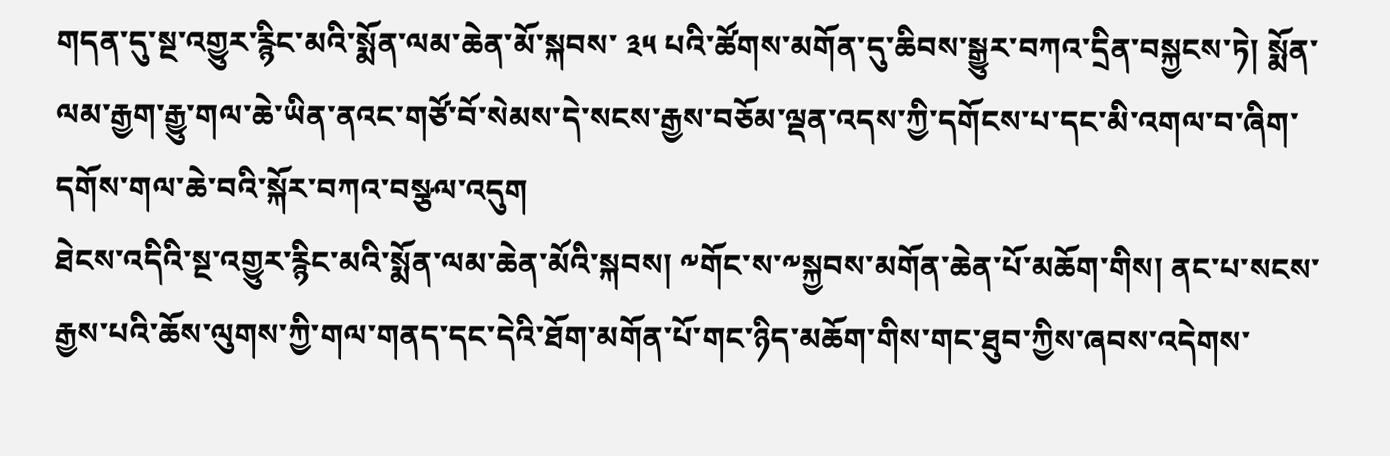གདན་དུ་སྔ་འགྱུར་རྙིང་མའི་སྨོན་ལམ་ཆེན་མོ་སྐབས་ ༣༥ པའི་ཚོགས་མགོན་དུ་ཆིབས་སྒྱུར་བཀའ་དྲིན་བསྐྱངས་ཏེ། སྨོན་ལམ་རྒྱག་རྒྱུ་གལ་ཆེ་ཡིན་ནའང་གཙོ་བོ་སེམས་དེ་སངས་རྒྱས་བཅོམ་ལྡན་འདས་ཀྱི་དགོངས་པ་དང་མི་འགལ་བ་ཞིག་དགོས་གལ་ཆེ་བའི་སྐོར་བཀའ་བསྩལ་འདུག
ཐེངས་འདིའི་སྔ་འགྱུར་རྙིང་མའི་སྨོན་ལམ་ཆེན་མོའི་སྐབས། ༸གོང་ས་༸སྐྱབས་མགོན་ཆེན་པོ་མཆོག་གིས། ནང་པ་སངས་རྒྱས་པའི་ཆོས་ལུགས་ཀྱི་གལ་གནད་དང་དེའི་ཐོག་མགོན་པོ་གང་ཉིད་མཆོག་གིས་གང་ཐུབ་ཀྱིས་ཞབས་འདེགས་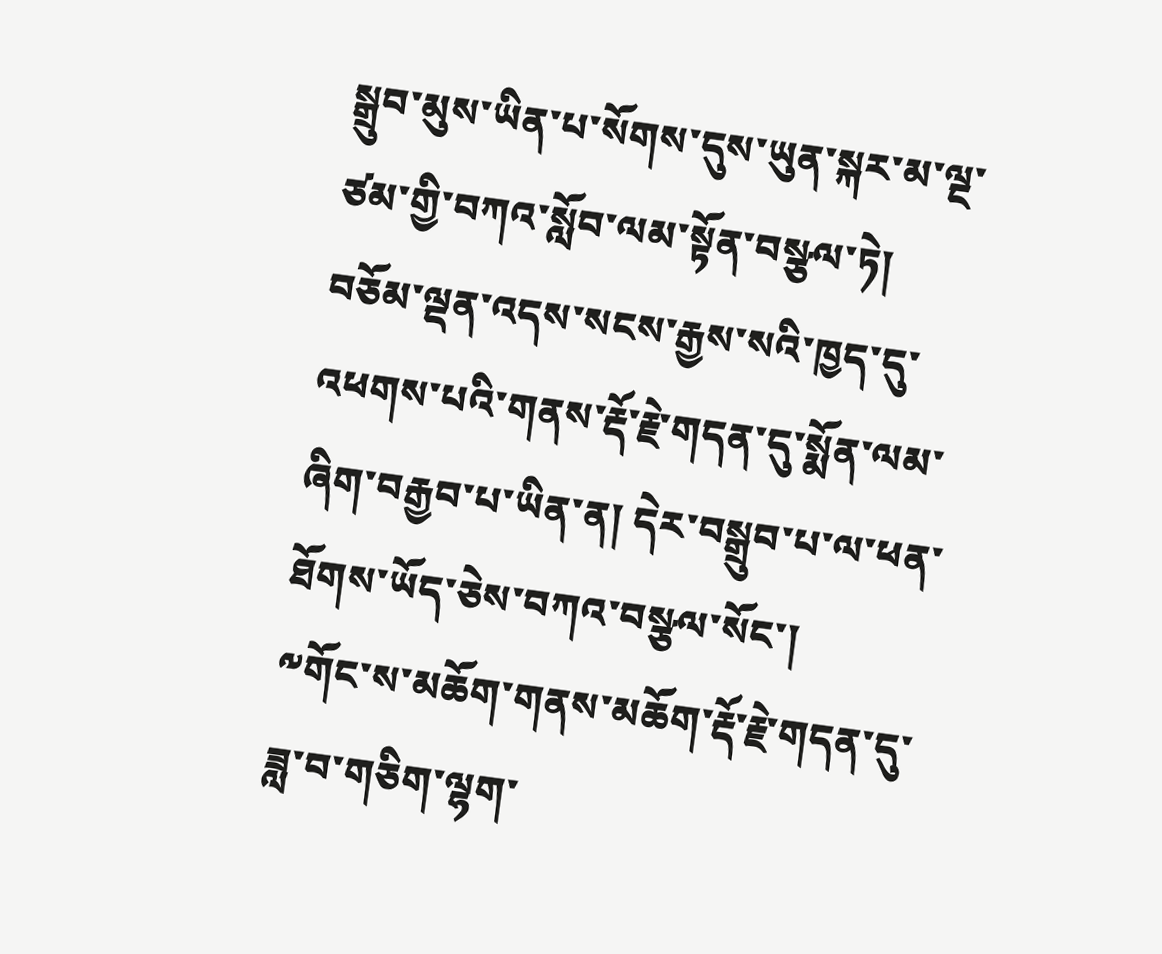སྒྲུབ་མུས་ཡིན་པ་སོགས་དུས་ཡུན་སྐར་མ་ལྔ་ཙམ་གྱི་བཀའ་སློབ་ལམ་སྟོན་བསྩལ་ཏེ། བཅོམ་ལྡན་འདས་སངས་རྒྱས་སའི་ཁྱད་དུ་འཕགས་པའི་གནས་རྡོ་རྗེ་གདན་དུ་སྨོན་ལམ་ཞིག་བརྒྱབ་པ་ཡིན་ན། དེར་བསྒྲུབ་པ་ལ་ཕན་ཐོགས་ཡོད་ཅེས་བཀའ་བསྩལ་སོང་།
༸གོང་ས་མཆོག་གནས་མཆོག་རྡོ་རྗེ་གདན་དུ་ཟླ་བ་གཅིག་ལྷག་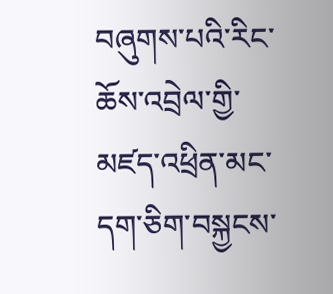བཞུགས་པའི་རིང་ཆོས་འབྲེལ་གྱི་མཛད་འཕྲིན་མང་དག་ཅིག་བསྐྱངས་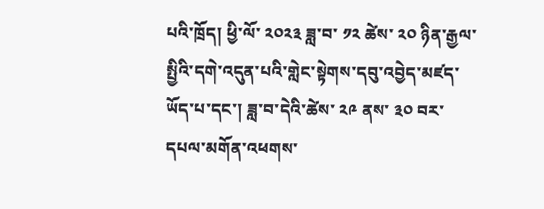པའི་ཁྲོད། ཕྱི་ལོ་ ༢༠༢༣ ཟླ་བ་ ༡༢ ཚེས་ ༢༠ ཉིན་རྒྱལ་སྤྱིའི་དགེ་འདུན་པའི་གླེང་སྟེགས་དབུ་འབྱེད་མཛད་ཡོད་པ་དང་། ཟླ་བ་དེའི་ཚེས་ ༢༩ ནས་ ༣༠ བར་དཔལ་མགོན་འཕགས་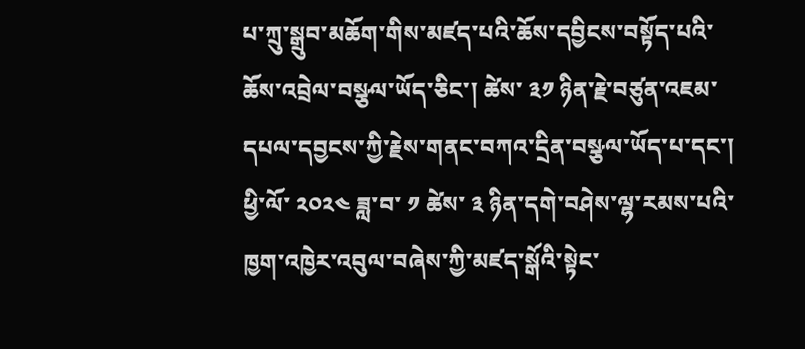པ་ཀྲུ་སྒྲུབ་མཆོག་གིས་མཛད་པའི་ཆོས་དབྱིངས་བསྟོད་པའི་ཆོས་འབྲེལ་བསྩལ་ཡོད་ཅིང་། ཚེས་ ༣༡ ཉིན་རྗེ་བཙུན་འཇམ་དཔལ་དབྱངས་ཀྱི་རྗེས་གནང་བཀའ་དྲིན་བསྩལ་ཡོད་པ་དང་། ཕྱི་ལོ་ ༢༠༢༤ ཟླ་བ་ ༡ ཚེས་ ༣ ཉིན་དགེ་བཤེས་ལྷ་རམས་པའི་ཁྱག་འཁྱེར་འབུལ་བཞེས་ཀྱི་མཛད་སྒོའི་སྟེང་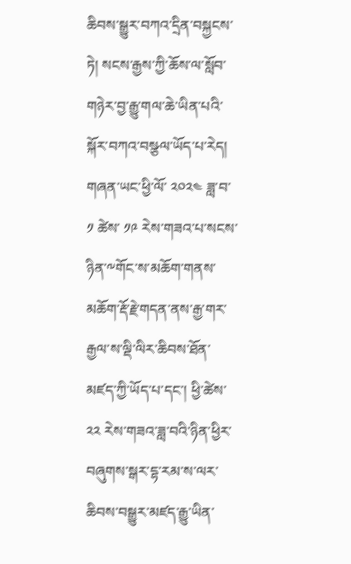ཆིབས་སྒྱུར་བཀའ་དྲིན་བསྐྱངས་ཏེ། སངས་རྒྱས་ཀྱི་ཆོས་ལ་སློབ་གཉེར་བྱ་རྒྱུ་གལ་ཆེ་ཡིན་པའི་སྐོར་བཀའ་བསྩལ་ཡོད་པ་རེད།
གཞན་ཡང་ཕྱི་ལོ་ ༢༠༢༤ ཟླ་བ་ ༡ ཚེས་ ༡༩ རེས་གཟའ་པ་སངས་ཉིན་༸གོང་ས་མཆོག་གནས་མཆོག་རྡོ་རྗེ་གདན་ནས་རྒྱ་གར་རྒྱལ་ས་ལྡི་ལིར་ཆིབས་ཐོན་མཛད་ཀྱི་ཡོད་པ་དང་། ཕྱི་ཚེས་ ༢༢ རེས་གཟའ་ཟླ་བའི་ཉིན་ཕྱིར་བཞུགས་སྒར་དྷ་རམ་ས་ལར་ཆིབས་བསྒྱུར་མཛད་རྒྱུ་ཡིན་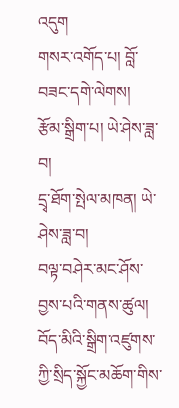འདུག
གསར་འགོད་པ། བློ་བཟང་དགེ་ལེགས།
རྩོམ་སྒྲིག་པ། ཡེ་ཤེས་ཟླ་བ།
དྲྭ་ཐོག་སྤེལ་མཁན། ཡེ་ཤེས་ཟླ་བ།
བལྟ་བཤེར་མང་ཤོས་བྱས་པའི་གནས་ཚུལ།
བོད་མིའི་སྒྲིག་འཛུགས་ཀྱི་སྲིད་སྐྱོང་མཆོག་གིས་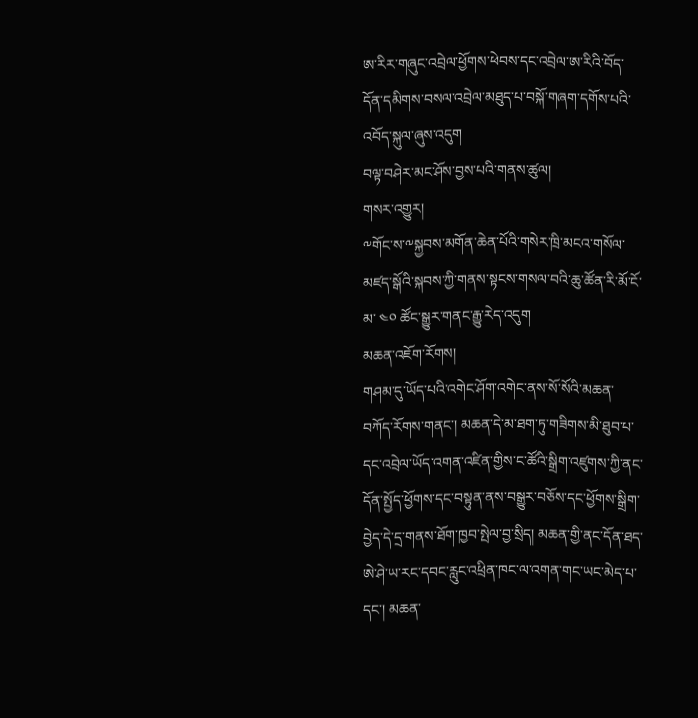ཨ་རིར་གཞུང་འབྲེལ་ཕྱོགས་ཕེབས་དང་འབྲེལ་ཨ་རིའི་བོད་དོན་དམིགས་བསལ་འབྲེལ་མཐུད་པ་བསྐོ་གཞག་དགོས་པའི་འབོད་སྐུལ་ཞུས་འདུག
བལྟ་བཤེར་མང་ཤོས་བྱས་པའི་གནས་ཚུལ།
གསར་འགྱུར།
༸གོང་ས་༸སྐྱབས་མགོན་ཆེན་པོའི་གསེར་ཁྲི་མངའ་གསོལ་མཛད་སྒོའི་སྐབས་ཀྱི་གནས་སྟངས་གསལ་བའི་ཆུ་ཚོན་རི་མོ་ངོ་མ་ ༤༠ ཚོང་སྒྱུར་གནང་རྒྱུ་རེད་འདུག
མཆན་འཇོག་རོགས།
གཤམ་དུ་ཡོད་པའི་འགེང་ཤོག་འགེང་ནས་སོ་སོའི་མཆན་བཀོད་རོགས་གནང་། མཆན་དེ་མ་ཐག་ཏུ་གཟིགས་མི་ཐུབ་པ་དང་འབྲེལ་ཡོད་འགན་འཛིན་གྱིས་ང་ཚོའི་སྒྲིག་འཛུགས་ཀྱི་ནང་དོན་སྤྱོད་ཕྱོགས་དང་བསྟུན་ནས་བསྒྱུར་བཅོས་དང་ཕྱོགས་སྒྲིག་བྱེད་དེ་དྲ་གནས་ཐོག་ཁྱབ་སྤེལ་བྱ་སྲིད། མཆན་གྱི་ནང་དོན་ཐད་ཨེ་ཤེ་ཡ་རང་དབང་རླུང་འཕྲིན་ཁང་ལ་འགན་གང་ཡང་མེད་པ་དང་། མཆན་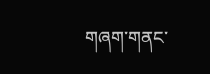གཞག་གནང་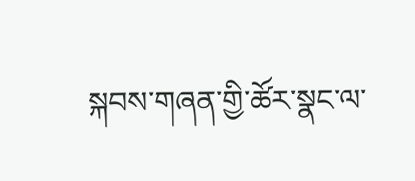སྐབས་གཞན་གྱི་ཚོར་སྣང་ལ་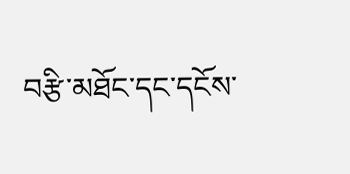བརྩི་མཐོང་དང་དངོས་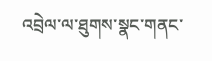འབྲེལ་ལ་ཐུགས་སྣང་གནང་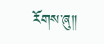རོགས་ཞུ༎